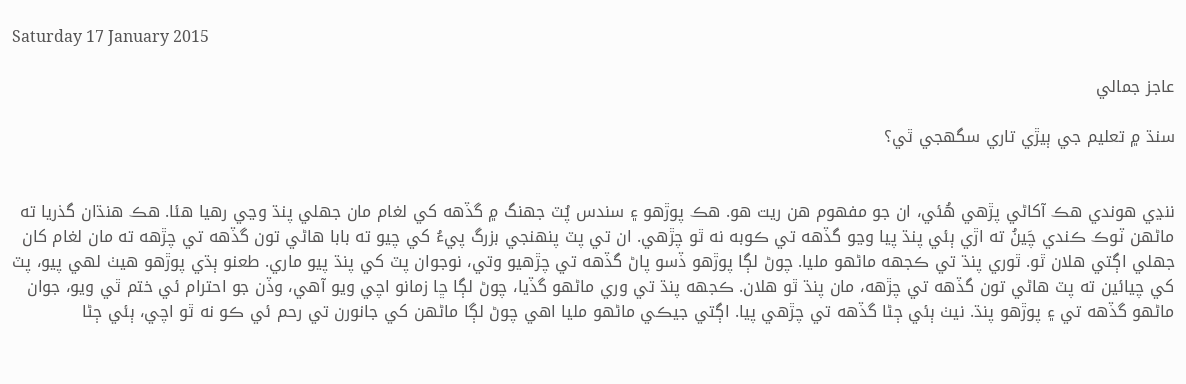Saturday 17 January 2015

عاجز جمالي

سنڌ ۾ تعليم جي ٻيڙي تاري سگهجي ٿي؟


ننڍي هوندي هڪ آکاڻي پڙهي هُئي، ان جو مفهوم هن ريت هو. هڪ پوڙهو ۽ سندس پُٽ جهنگ ۾ گڏهه کي لغام مان جهلي پنڌ وڃي رهيا هئا. هڪ هنڌان گذريا ته ماڻهن ٽوڪ ڪندي چَينُ ته اڙي ٻئي پنڌ پيا وڃو گڏهه تي ڪوبه نه ٿو چڙهي. ان تي پٽ پنهنجي بزرگ پيءُ کي چيو ته بابا هاڻي تون گڏهه تي چڙهه ته مان لغام کان جهلي اڳتي هلان ٿو. ٿوري پنڌ تي ڪجهه ماڻهو مليا. چوڻ لڳا پوڙهو ڏسو پاڻ گڏهه تي چڙهيو وتي، نوجوان پٽ کي پنڌ پيو ماري. طعنو ٻڌي پوڙهو هيٺ لهي پيو، پٽ کي چيائين ته پٽ هاڻي تون گڏهه تي چڙهه، مان پنڌ ٿو هلان. ڪجهه پنڌ تي وري ماڻهو گڏيا، چوڻ لڳا ڇا زمانو اچي ويو آهي، وڏن جو احترام ئي ختم ٿي ويو، جوان ماڻهو گڏهه تي ۽ پوڙهو پنڌ. نيٺ ٻئي ڄڻا گڏهه تي چڙهي پيا. اڳتي جيڪي ماڻهو مليا اهي چوڻ لڳا ماڻهن کي جانورن تي رحم ئي ڪو نه ٿو اچي، ٻئي ڄڻا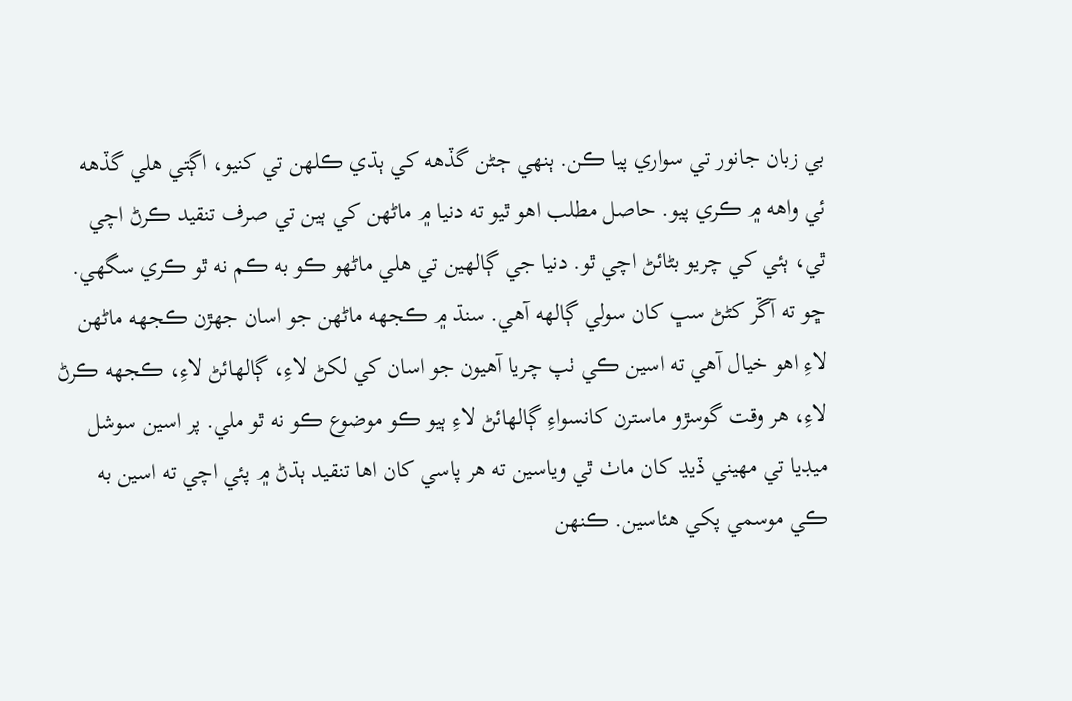بي زبان جانور تي سواري پيا ڪن. ٻنهي ڄڻن گڏهه کي ٻڌي ڪلهن تي کنيو، اڳتي هلي گڏهه ئي واهه ۾ ڪري پيو. حاصل مطلب اهو ٿيو ته دنيا ۾ ماڻهن کي ٻين تي صرف تنقيد ڪرڻ اچي ٿي، ٻئي کي چريو بڻائڻ اچي ٿو. دنيا جي ڳالهين تي هلي ماڻهو ڪو به ڪم نه ٿو ڪري سگهي. ڇو ته آڱر کڻڻ سڀ کان سولي ڳالهه آهي. سنڌ ۾ ڪجهه ماڻهن جو اسان جهڙن ڪجهه ماڻهن لاءِ اهو خيال آهي ته اسين ڪي ٺپ چريا آهيون جو اسان کي لکڻ لاءِ، ڳالهائڻ لاءِ، ڪجهه ڪرڻ لاءِ، هر وقت گوسڙو ماسترن کانسواءِ ڳالهائڻ لاءِ ٻيو ڪو موضوع ڪو نه ٿو ملي. پر اسين سوشل ميڊيا تي مهيني ڏيڍ کان ماٺ ٿي وياسين ته هر پاسي کان اها تنقيد ٻڌڻ ۾ پئي اچي ته اسين به ڪي موسمي پکي هئاسين. ڪنهن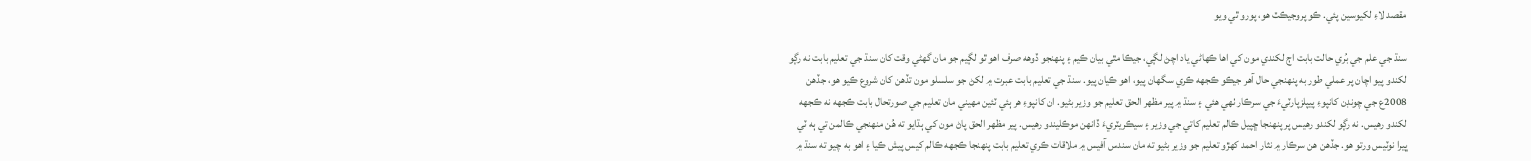مقصد لاءِ لکيوسين پئي. ڪو پروجيڪٽ هو، پورو ٿي ويو

سنڌ جي علم جي بُري حالت بابت اڄ لکندي مون کي اها ڪهاڻي ياد اچڻ لڳي، جيڪا مٿي بيان ڪيم ۽ پنهنجو ڏوهه صرف اهو ٿو لڳيم جو مان گهڻي وقت کان سنڌ جي تعليم بابت نه رڳو لکندو پيو اچان پر عملي طور به پنهنجي حال آهر جيڪو ڪجهه ڪري سگهان پيو، اهو ڪيان پيو. سنڌ جي تعليم بابت عبرت ۾ لکڻ جو سلسلو مون تڏهن کان شروع ڪيو هو، جڏهن 2008ع جي چونڊن کانپوءِ پيپلزپارٽيءَ جي سرڪار ٺهي هئي ۽ سنڌ ۾ پير مظهر الحق تعليم جو وزير بڻيو. ان کانپوءِ هر ٻئي ٽئين مهيني مان تعليم جي صورتحال بابت ڪجهه نه ڪجهه لکندو رهيس. نه رڳو لکندو رهيس پر پنهنجا ڇپيل ڪالم تعليم کاتي جي وزير ۽ سيڪريٽريءَ ڏانهن موڪليندو رهيس. پير مظهر الحق پاڻ مون کي ٻڌايو ته هُن منهنجي ڪالمن تي ٻه ٽي ڀيرا نوٽيس ورتو هو. جڏهن هن سرڪار ۾ نثار احمد کهڙو تعليم جو وزير بڻيو ته مان سندس آفيس ۾ ملاقات ڪري تعليم بابت پنهنجا ڪجهه ڪالم کيس پيش ڪيا ۽ اهو به چيو ته سنڌ ۾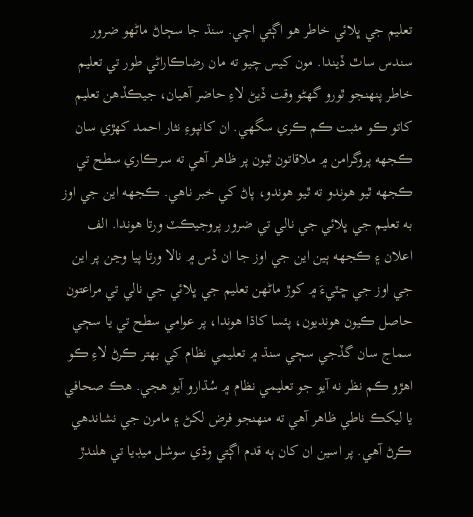تعليم جي ڀلائي خاطر هو اڳتي اچي. سنڌ جا سڄاڻ ماڻهو ضرور سندس ساٿ ڏيندا. مون کيس چيو ته مان رضاڪاراڻي طور تي تعليم خاطر پنهنجو ٿورو گهڻو وقت ڏيڻ لاءِ حاضر آهيان، جيڪڏهن تعليم کاتو ڪو مثبت ڪم ڪري سگهي. ان کانپوءِ نثار احمد کهڙي سان ڪجهه پروگرامن ۾ ملاقاتون ٿيون پر ظاهر آهي ته سرڪاري سطح تي ڪجهه ٿيو هوندو ته ٿيو هوندو، پاڻ کي خبر ناهي. ڪجهه اين جي اوز به تعليم جي ڀلائي جي نالي تي ضرور پروجيڪٽ ورتا هوندا. الف اعلان ۽ ڪجهه ٻين اين جي اوز جا ان ڏس ۾ نالا ورتا پيا وڃن پر اين جي اوز جي ڇٽيءَ ۾ کوڙ ماڻهن تعليم جي ڀلائي جي نالي تي مراعتون حاصل ڪيون هونديون، پئسا کاڌا هوندا، پر عوامي سطح تي يا سڄي سماج سان گڏجي سڄي سنڌ ۾ تعليمي نظام کي بهتر ڪرڻ لاءِ ڪو اهڙو ڪم نظر نه آيو جو تعليمي نظام ۾ سُڌارو آيو هجي. هڪ صحافي يا ليکڪ ناطي ظاهر آهي ته منهنجو فرض لکڻ ۽ مامرن جي نشاندهي ڪرڻ آهي. پر اسين ان کان ٻه قدم اڳتي وڌي سوشل ميڊيا تي هلندڙ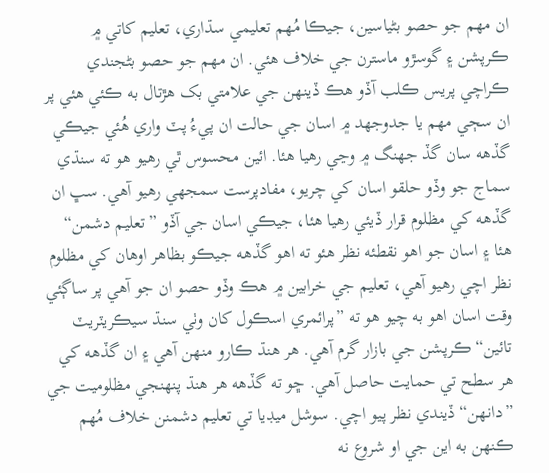ان مهم جو حصو بڻياسين، جيڪا مُهم تعليمي سڌاري، تعليم کاتي ۾ ڪرپشن ۽ گوسڙو ماسترن جي خلاف هئي. ان مهم جو حصو بڻجندي ڪراچي پريس ڪلب آڏو هڪ ڏينهن جي علامتي بک هڙتال به ڪئي هئي پر ان سڄي مهم يا جدوجهد ۾ اسان جي حالت ان پيءُ پٽ واري هُئي جيڪي گڏهه سان گڏ جهنگ ۾ وڃي رهيا هئا. ائين محسوس ٿي رهيو هو ته سنڌي سماج جو وڏو حلقو اسان کي چريو، مفادپرست سمجهي رهيو آهي. سڀ ان گڏهه کي مظلوم قرار ڏيئي رهيا هئا، جيڪي اسان جي آڏو ”تعليم دشمن“ هئا ۽ اسان جو اهو نقطئه نظر هئو ته اهو گڏهه جيڪو بظاهر اوهان کي مظلوم نظر اچي رهيو آهي، تعليم جي خرابين ۾ هڪ وڏو حصو ان جو آهي پر ساڳئي وقت اسان اهو به چيو هو ته ”پرائمري اسڪول کان وٺي سنڌ سيڪريٽريٽ تائين“ ڪرپشن جي بازار گرم آهي. هر هنڌ ڪارو منهن آهي ۽ ان گڏهه کي هر سطح تي حمايت حاصل آهي. ڇو ته گڏهه هر هنڌ پنهنجي مظلوميت جي ”دانهن“ ڏيندي نظر پيو اچي. سوشل ميڊيا تي تعليم دشمنن خلاف مُهم ڪنهن به اين جي او شروع نه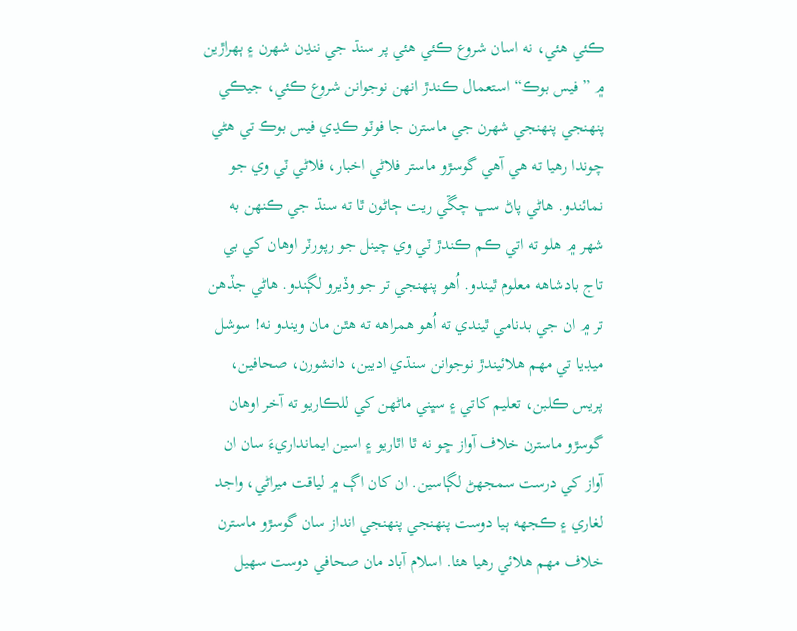ڪئي هئي، نه اسان شروع ڪئي هئي پر سنڌ جي ننڍن شهرن ۽ ٻهراڙين ۾ ”فيس بوڪ“ استعمال ڪندڙ انهن نوجوانن شروع ڪئي، جيڪي پنهنجي پنهنجي شهرن جي ماسترن جا فوٽو ڪڍي فيس بوڪ تي هڻي چوندا رهيا ته هي آهي گوسڙو ماستر فلاڻي اخبار، فلاڻي ٽي وي جو نمائندو. هاڻي پاڻ سڀ چڱي ريت ڄاڻون ٿا ته سنڌ جي ڪنهن به شهر ۾ هلو ته اتي ڪم ڪندڙ ٽي وي چينل جو رپورٽر اوهان کي بي تاج بادشاهه معلوم ٿيندو. اُهو پنهنجي تر جو وڏيرو لڳندو. هاڻي جڏهن تر ۾ ان جي بدنامي ٿيندي ته اُهو همراهه ته هٿن مان ويندو نه! سوشل ميڊيا تي مهم هلائيندڙ نوجوانن سنڌي اديبن، دانشورن، صحافين، پريس ڪلبن، تعليم کاتي ۽ سڀني ماڻهن کي للڪاريو ته آخر اوهان گوسڙو ماسترن خلاف آواز ڇو نه ٿا اٿاريو ۽ اسين ايمانداريءَ سان ان آواز کي درست سمجهڻ لڳاسين. ان کان اڳ ۾ لياقت ميراڻي، واجد لغاري ۽ ڪجهه ٻيا دوست پنهنجي پنهنجي انداز سان گوسڙو ماسترن خلاف مهم هلائي رهيا هئا. اسلام آباد مان صحافي دوست سهيل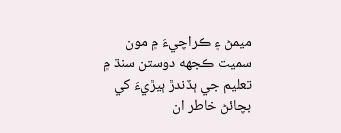ميمڻ ۽ ڪراچيءَ ۾ مون سميت ڪجهه دوستن سنڌ ۾ تعليم جي ٻڏندڙ ٻيڙيءَ کي بچائڻ خاطر ان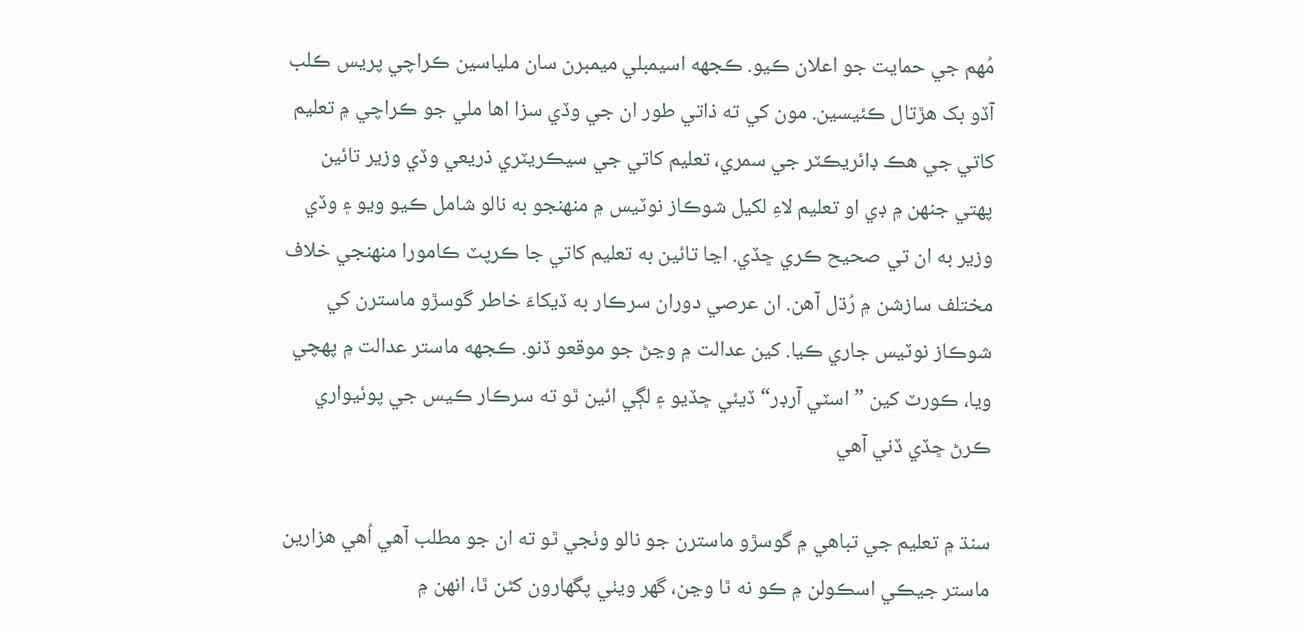مُهم جي حمايت جو اعلان ڪيو. ڪجهه اسيمبلي ميمبرن سان ملياسين ڪراچي پريس ڪلب آڏو بک هڙتال ڪئيسين. مون کي ته ذاتي طور ان جي وڏي سزا اها ملي جو ڪراچي ۾ تعليم کاتي جي هڪ ڊائريڪٽر جي سمري، تعليم کاتي جي سيڪريٽري ذريعي وڏي وزير تائين پهتي جنهن ۾ ڊي او تعليم لاءِ لکيل شوڪاز نوٽيس ۾ منهنجو به نالو شامل ڪيو ويو ۽ وڏي وزير به ان تي صحيح ڪري ڇڏي. اڃا تائين به تعليم کاتي جا ڪرپٽ ڪامورا منهنجي خلاف مختلف سازشن ۾ رُڌل آهن. ان عرصي دوران سرڪار به ڏيکاءَ خاطر گوسڙو ماسترن کي شوڪاز نوٽيس جاري ڪيا. کين عدالت ۾ وڃڻ جو موقعو ڏنو. ڪجهه ماستر عدالت ۾ پهچي ويا، ڪورٽ کين ”اسٽي آرڊر“ ڏيئي ڇڏيو ۽ لڳي ائين ٿو ته سرڪار ڪيس جي پوئيواري ڪرڻ ڇڏي ڏني آهي

سنڌ ۾ تعليم جي تباهي ۾ گوسڙو ماسترن جو نالو وٺجي ٿو ته ان جو مطلب آهي اُهي هزارين ماستر جيڪي اسڪولن ۾ ڪو نه ٿا وڃن، گهر ويٺي پگهارون کڻن ٿا، انهن ۾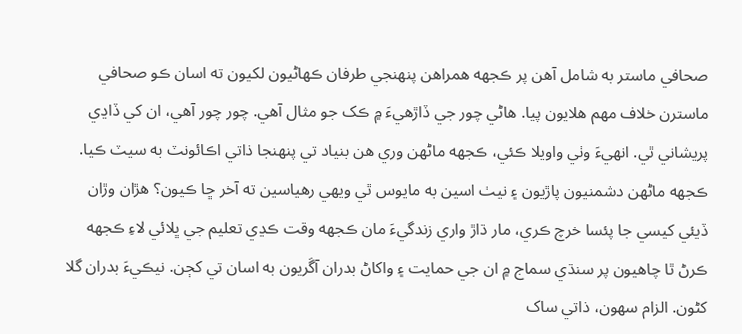صحافي ماستر به شامل آهن پر ڪجهه همراهن پنهنجي طرفان ڪهاڻيون لکيون ته اسان ڪو صحافي ماسترن خلاف مهم هلايون پيا. هاڻي چور جي ڏاڙهيءَ ۾ ڪک جو مثال آهي. چور چور آهي، ان کي ڏاڍي پريشاني ٿي. انهيءَ وٺي واويلا ڪئي، ڪجهه ماڻهن وري هن بنياد تي پنهنجا ذاتي اڪائونٽ به سيٽ ڪيا. ڪجهه ماڻهن دشمنيون پاڙيون ۽ نيٺ اسين به مايوس ٿي ويهي رهياسين ته آخر ڇا ڪيون؟ هڙان وڙان ڏيئي کيسي جا پئسا خرچ ڪري، مار ڌاڙ واري زندگيءَ مان ڪجهه وقت ڪڍي تعليم جي ڀلائي لاءِ ڪجهه ڪرڻ ٿا چاهيون پر سنڌي سماج ۾ ان جي حمايت ۽ واکاڻ بدران آڱريون به اسان تي کڄن. نيڪيءَ بدران گلا کڻون. الزام سهون، ذاتي ساک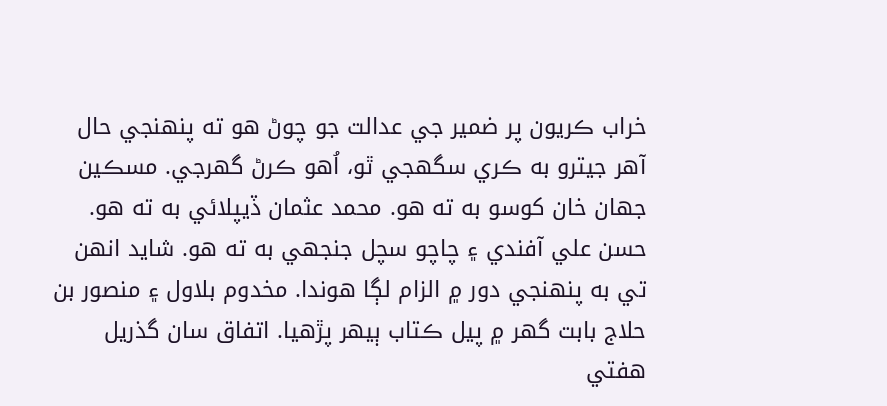خراب ڪريون پر ضمير جي عدالت جو چوڻ هو ته پنهنجي حال آهر جيترو به ڪري سگهجي ٿو، اُهو ڪرڻ گهرجي. مسڪين جهان خان کوسو به ته هو. محمد عثمان ڏيپلائي به ته هو. حسن علي آفندي ۽ چاچو سچل جنجهي به ته هو. شايد انهن تي به پنهنجي دور ۾ الزام لڳا هوندا. مخدوم بلاول ۽ منصور بن حلاج بابت گهر ۾ پيل ڪتاب ٻيهر پڙهيا. اتفاق سان گذريل هفتي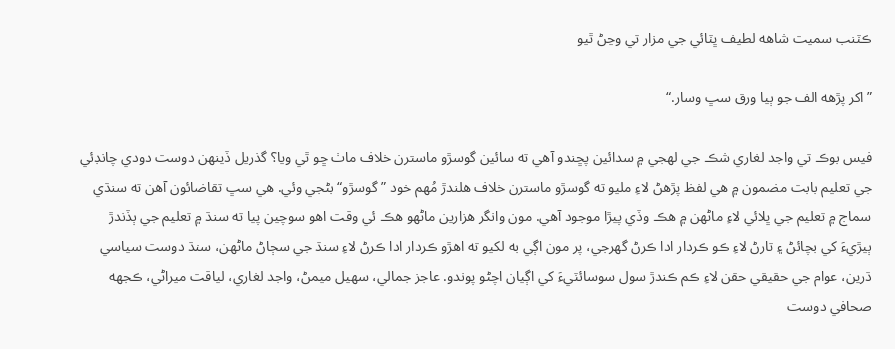ڪٽنب سميت شاهه لطيف ڀٽائي جي مزار تي وڃڻ ٿيو

”اکر پڙهه الف جو ٻيا ورق سڀ وسار.“

فيس بوڪ تي واجد لغاري شڪ جي لهجي ۾ سدائين پڇندو آهي ته سائين گوسڙو ماسترن خلاف ماٺ ڇو ٿي ويا؟ گذريل ڏينهن دوست دودي چانڊئي جي تعليم بابت مضمون ۾ هي لفظ پڙهڻ لاءِ مليو ته گوسڙو ماسترن خلاف هلندڙ مُهم خود ”گوسڙو“ بڻجي وئي. هي سڀ تقاضائون آهن ته سنڌي سماج ۾ تعليم جي ڀلائي لاءِ ماڻهن ۾ هڪ وڏي پيڙا موجود آهي. مون وانگر هزارين ماڻهو هڪ ئي وقت اهو سوچين پيا ته سنڌ ۾ تعليم جي ٻڏندڙ ٻيڙيءَ کي بچائڻ ۽ تارڻ لاءِ ڪو ڪردار ادا ڪرڻ گهرجي، پر مون اڳي به لکيو ته اهڙو ڪردار ادا ڪرڻ لاءِ سنڌ جي سڄاڻ ماڻهن، سنڌ دوست سياسي ڌرين، عوام جي حقيقي حقن لاءِ ڪم ڪندڙ سول سوسائٽيءَ کي اڳيان اچڻو پوندو. عاجز جمالي، سهيل ميمڻ، واجد لغاري، لياقت ميراڻي، ڪجهه صحافي دوست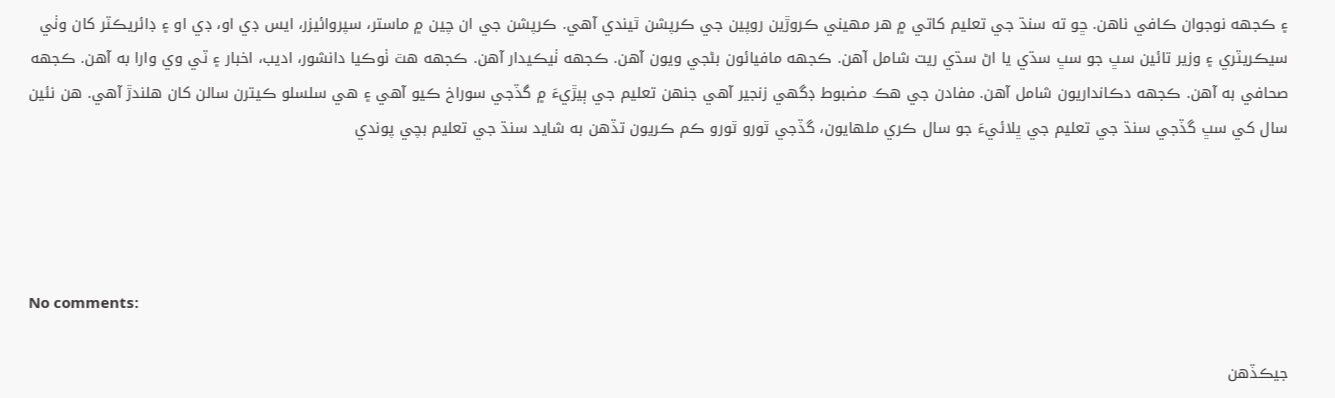۽ ڪجهه نوجوان ڪافي ناهن. ڇو ته سنڌ جي تعليم کاتي ۾ هر مهيني ڪروڙين روپين جي ڪرپشن ٿيندي آهي. ڪرپشن جي ان چين ۾ ماستر، سپروائيزر، ايس ڊي او، ڊي او ۽ ڊائريڪٽر کان وٺي سيڪريٽري ۽ وزير تائين سڀ جو سڀ سڌي يا اڻ سڌي ريت شامل آهن. ڪجهه مافيائون بڻجي ويون آهن. ڪجهه ٺيڪيدار آهن. ڪجهه هٿ ٺوڪيا دانشور، اديب، اخبار ۽ ٽي وي وارا به آهن. ڪجهه صحافي به آهن. ڪجهه دڪانداريون شامل آهن. مفادن جي هڪ مضبوط ڊگهي زنجير آهي جنهن تعليم جي ٻيڙيءَ ۾ گڏجي سوراخ ڪيو آهي ۽ هي سلسلو ڪيترن سالن کان هلندڙ آهي. هن نئين سال کي سڀ گڏجي سنڌ جي تعليم جي ڀلائيءَ جو سال ڪري ملهايون، گڏجي ٿورو ٿورو ڪم ڪريون تڏهن به شايد سنڌ جي تعليم بچي پوندي




No comments:

جيڪڏهن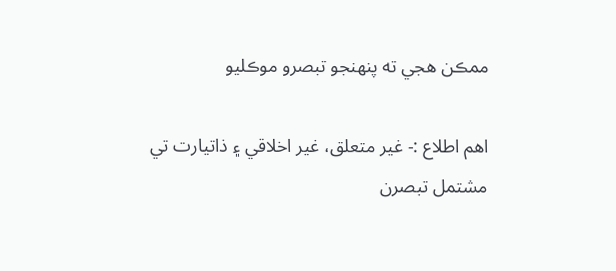ممڪن هجي ته پنهنجو تبصرو موڪليو

اهم اطلاع :- غير متعلق، غير اخلاقي ۽ ذاتيارت تي مشتمل تبصرن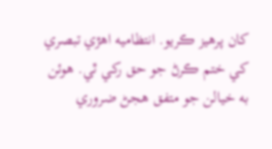کان پرهيز ڪريو. انتظاميه اهڙي تبصري کي ختم ڪرڻ جو حق رکي ٿي. هوئن به خيالن جو متفق هجڻ ضروري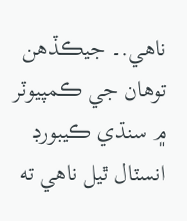ناهي.۔ جيڪڏهن توهان جي ڪمپيوٽر ۾ سنڌي ڪيبورڊ انسٽال ٿيل ناهي ته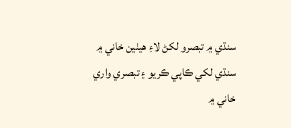سنڌي ۾ تبصرو لکڻ لاءِ هيٺين خاني ۾ سنڌي لکي ڪاپي ڪريو ۽ تبصري واري خاني ۾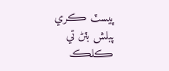پيسٽ ڪري پبلش بٽڻ تي ڪلڪ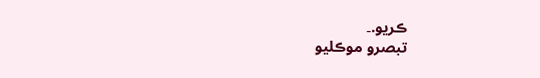ڪريو.۔
تبصرو موڪليو